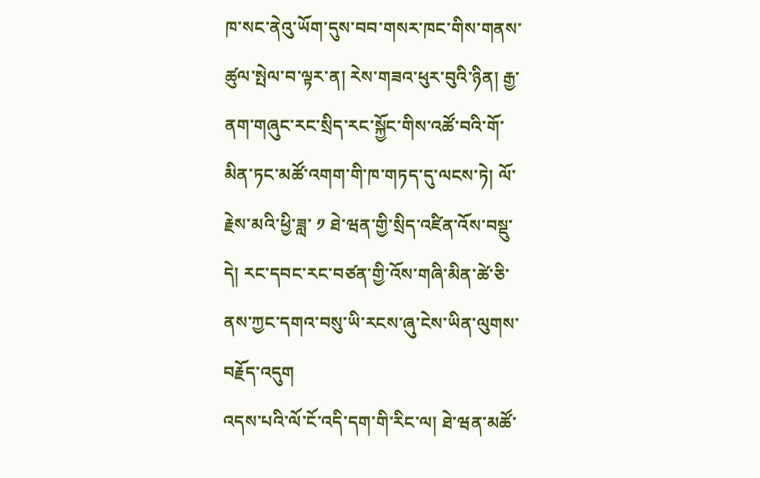ཁ་སང་ནེའུ་ཡོག་དུས་བབ་གསར་ཁང་གིས་གནས་ཚུལ་སྤེལ་བ་ལྟར་ན། རེས་གཟའ་ཕུར་བུའི་ཉིན། རྒྱ་ནག་གཞུང་རང་སྲིད་རང་སྐྱོང་གིས་འཚོ་བའི་གོ་མིན་ཏང་མཚོ་འགག་གི་ཁ་གཏད་དུ་ལངས་ཏེ། ལོ་རྗེས་མའི་ཕྱི་ཟླ་ ༡ ཐེ་ཝན་གྱི་སྲིད་འཛིན་འོས་བསྡུ་དེ། རང་དབང་རང་བཙན་གྱི་འོས་གཞི་མིན་ཚེ་ཅི་ནས་ཀྱང་དགའ་བསུ་ཡི་རངས་ཞུ་ངེས་ཡིན་ལུགས་བརྗོད་འདུག
འདས་པའི་ལོ་ངོ་འདི་དག་གི་རིང་ལ། ཐེ་ཝན་མཚོ་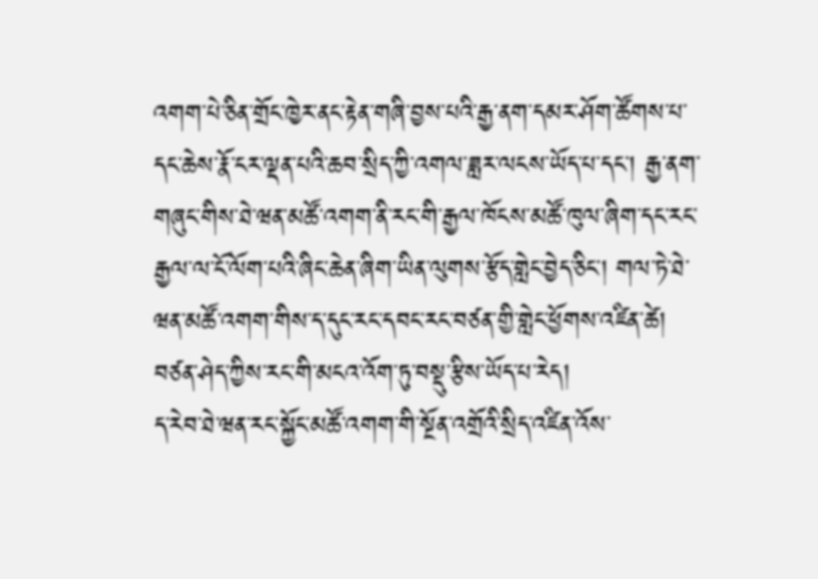འགག་པེ་ཅིན་གྲོང་ཁྱེར་ནང་རྟེན་གཞི་བྱས་པའི་རྒྱ་ནག་དམར་ཤོག་ཚོགས་པ་དང་ཆེས་རྣོ་ངར་ལྡན་པའི་ཆབ་སྲིད་ཀྱི་འགལ་ཟླར་ལངས་ཡོད་པ་དང་། རྒྱ་ནག་གཞུང་གིས་ཐེ་ཝན་མཚོ་འགག་ནི་རང་གི་རྒྱལ་ཁོངས་མཚོ་ཁུལ་ཞིག་དང་རང་རྒྱལ་ལ་ངོ་ལོག་པའི་ཞིང་ཆེན་ཞིག་ཡིན་ལུགས་རྩོད་གླེང་བྱེད་ཅིང་། གལ་ཏེ་ཐེ་ཝན་མཚོ་འགག་གིས་ད་དུང་རང་དབང་རང་བཙན་གྱི་གླེང་ཕྱོགས་འཛིན་ཚེ། བཙན་ཤེད་ཀྱིས་རང་གི་མངའ་འོག་ཏུ་བསྡུ་རྩིས་ཡོད་པ་རེད།
ད་རེབ་ཐེ་ཝན་རང་སྐྱོང་མཚོ་འགག་གི་སྔོན་འགྲོའི་སྲིད་འཛིན་འོས་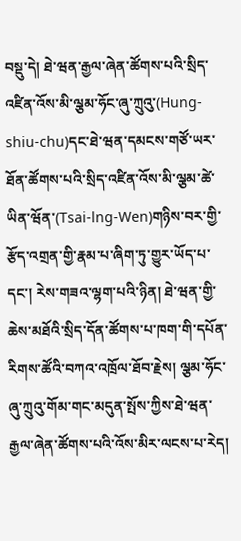བསྡུ་དེ། ཐེ་ཝན་རྒྱལ་ཞེན་ཚོགས་པའི་སྲིད་འཛིན་འོས་མི་ལྕམ་ཧོང་ཞུ་ཀྲུའུ་(Hung-shiu-chu)དང་ཐེ་ཝན་དམངས་གཙོ་ཡར་ཐོན་ཚོགས་པའི་སྲིད་འཛིན་འོས་མི་ལྕམ་ཚེ་ཡིན་ཝོན་(Tsai-lng-Wen)གཉིས་བར་གྱི་རྩོད་འགྲན་གྱི་རྣམ་པ་ཞིག་ཏུ་གྱུར་ཡོད་པ་དང་། རེས་གཟའ་ལྷག་པའི་ཉིན། ཐེ་ཝན་གྱི་ཆེས་མཐོའི་སྲིད་དོན་ཚོགས་པ་ཁག་གི་དཔོན་རིགས་ཚོའི་བཀའ་འཁྲོལ་ཐོབ་རྗེས། ལྕམ་ཧོང་ཞུ་ཀྲུའུ་གོམ་གང་མདུན་སྤོས་ཀྱིས་ཐེ་ཝན་རྒྱལ་ཞེན་ཚོགས་པའི་འོས་མིར་ལངས་པ་རེད།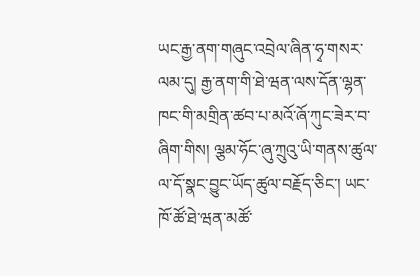ཡང་རྒྱ་ནག་གཞུང་འབྲེལ་ཞིན་ཧྭ་གསར་ལམ་དུ། རྒྱ་ནག་གི་ཐེ་ཝན་ལས་དོན་ལྷན་ཁང་གི་མགྲིན་ཚབ་པ་མའོ་ཞོ་ཀུང་ཟེར་བ་ཞིག་གིས། ལྕམ་ཧོང་ཞུ་ཀྲུའུ་ཡི་གནས་ཚུལ་ལ་དོ་སྣང་བྱུང་ཡོད་ཚུལ་བརྗོད་ཅིང་། ཡང་ཁོ་ཚོ་ཐེ་ཝན་མཚོ་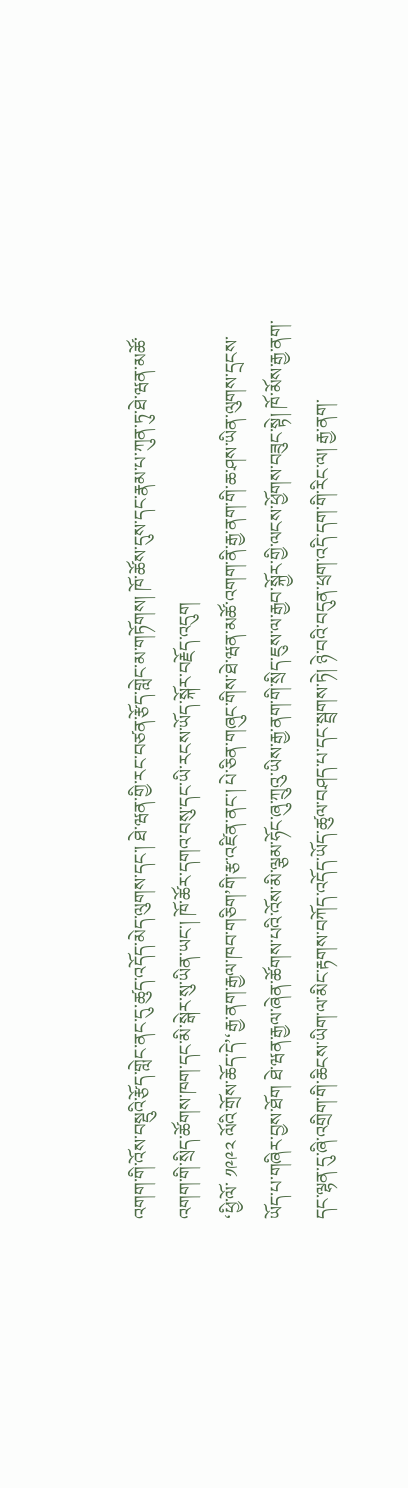འགག་གི་འོས་བསྡུའི་རྩོད་གླེང་ནང་དུ་ཚུད་འདོད་མེད་ལུགས་དང་། ཐེ་ཝན་གྱི་རང་བཙན་རྩོད་གླེང་མ་གཏོགས། ཁོ་ཚོས་དུས་དང་རྣམ་པ་ཀུན་ཏུ་ཐེ་ཝན་མཚོ་འགག་གི་སྲིད་ཚོགས་ཁག་དང་མི་སྒེར་སུ་ཡིན་ཡང་། ཁོ་ཚོར་དགའ་བསུ་དང་ཡི་རངས་ཡོད་སྐོར་བརྗོད་འདུག
‘ཕྱི་ལོ་ ༡༩༩༢ ལོའི་གྲོས་ཆོད་དེ’‘རྒྱ་ནག་རྒྱལ་ཁབ་གཅིག’གི་རྩ་འཛིན་ནང་། པེ་ཅིན་གཞུང་གིས་ཐེ་ཝན་མཚོ་འགག་ནི་རྒྱ་ནག་གི་ཆ་ཤས་ཡིན་ལུགས་དྲངས་ཡོད་པ་གཞིར་བྱས་ཐོག ཐེ་ཝན་རྒྱལ་ཞེན་ཚོགས་པའི་འོས་མི་ལྕམ་ཧོང་ཞུ་ཀྲུའུ་ཡིས་རྒྱ་ནག་གི་སྲིད་ཇུས་ལ་རྒྱབ་སྐྱོར་གྱི་ལངས་ཕྱོགས་བཟུང་སྟེ། ཁོ་མོས་རྒྱ་ནག་དང་ལྷན་དུ་ཞི་འགྲིག་གི་ཆིངས་ཡིག་ལ་མིང་རྟགས་བཀོད་འདོད་ཡོད་ཚུལ་བཤད་པ་དང་སྦྲགས་ཏེ། ཉེ་བའི་བདུན་ཕྲག་འདི་དག་གི་རིང་ལ། རྒྱ་ནག་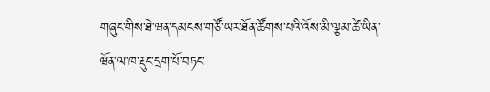གཞུང་གིས་ཐེ་ཝན་དམངས་གཙོ་ཡར་ཐོན་ཚོགས་པའི་འོས་མི་ལྕམ་ཚེ་ཡིན་ཝོན་ལ་ཁ་རྡུང་དྲག་པོ་བཏང་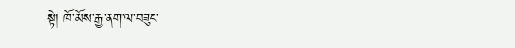སྟེ། ཁོ་མོས་རྒྱ་ནག་ལ་བཟུང་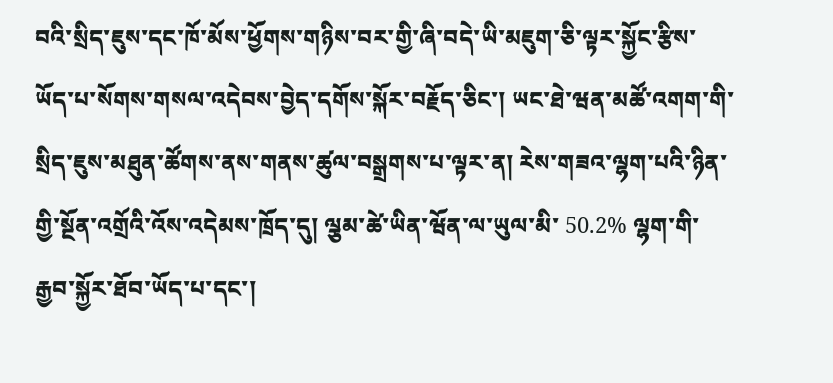བའི་སྲིད་ཇུས་དང་ཁོ་མོས་ཕྱོགས་གཉིས་བར་གྱི་ཞི་བདེ་ཡི་མཇུག་ཅི་ལྟར་སྐྱོང་རྩིས་ཡོད་པ་སོགས་གསལ་འདེབས་བྱེད་དགོས་སྐོར་བརྗོད་ཅིང་། ཡང་ཐེ་ཝན་མཚོ་འགག་གི་སྲིད་ཇུས་མཐུན་ཚོགས་ནས་གནས་ཚུལ་བསྒྲགས་པ་ལྟར་ན། རེས་གཟའ་ལྷག་པའི་ཉིན་གྱི་སྔོན་འགྲོའི་འོས་འདེམས་ཁྲོད་དུ། ལྕམ་ཚེ་ཡིན་ཝོན་ལ་ཡུལ་མི་ 50.2% ལྷག་གི་རྒྱབ་སྐྱོར་ཐོབ་ཡོད་པ་དང་།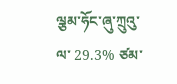ལྕམ་ཧོང་ཞུ་ཀྲུའུ་ལ་ 29.3% ཙམ་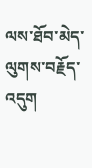ལས་ཐོབ་མེད་ལུགས་བརྗོད་འདུག